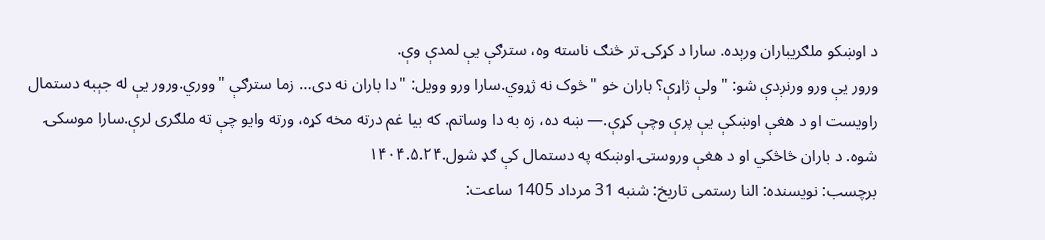د اوښکو ملګریباران ورېده. سارا د کړکۍ تر څنګ ناسته وه، سترګې یې لمدې وې.
ورور یې ورو ورنږدې شو: "ولې ژاړې؟ باران خو "څوک نه ژړوي.سارا ورو وویل: "دا باران نه دی… زما سترګې "ووري.ورور یې له جېبه دستمال راویست او د هغې اوښکې یې پرې وچې کړې.— ښه ده، زه به دا وساتم. که بیا غم درته مخه کړه، ورته وایو چې ته ملګری لرې.سارا موسکۍ شوه. د باران څاڅکي او د هغې وروستۍ اوښکه په دستمال کې ګډ شول.۱۴۰۴.۵.۲۴
برچسب: نویسنده: النا رستمی تاريخ: شنبه 31 مرداد 1405 ساعت: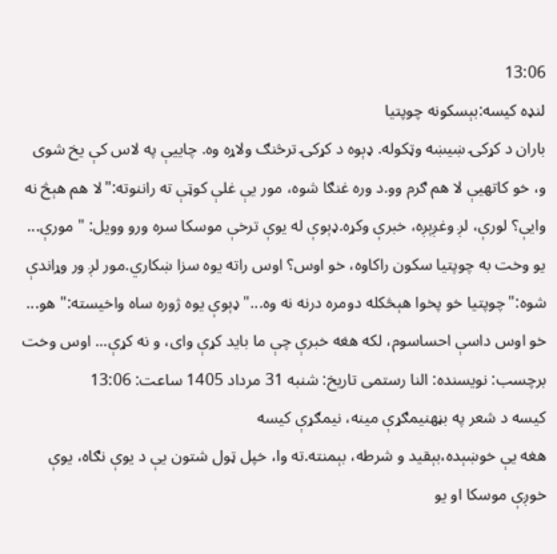13:06
لنډه کیسه:بېسکونه چوپتیا
باران د کړکۍ ښیښه وټکوله. ډېوه د کړکۍ ترڅنګ ولاړه وه. چاییې په لاس کې یخ شوی و، خو کاتهیې لا هم ګرم وو.د وره غنګا شوه، مور یې غلې کوټې ته راننوته:"لا هم هېڅ نه وایې؟ لورې، لږ وغږېږه، خبرې وکړه.ډېوې له یوې ترخې موسکا سره ورو وویل: "مورې... یو وخت به چوپتیا سکون راکاوه، خو اوس؟ اوس راته یوه سزا ښکاري.مور لږ ور وړاندې شوه:"چوپتیا خو پخوا هېڅکله دومره درنه نه وه..."ډېوې یوه ژوره ساه واخیسته:"هو... خو اوس داسې احساسوم، لکه هغه خبرې چې ما باید کړې وای، و نه کړې... اوس وخت
برچسب: نویسنده: النا رستمی تاريخ: شنبه 31 مرداد 1405 ساعت: 13:06
کیسه د شعر په بڼهنیمګړې مینه، نیمګړې کیسه
هغه یې خوښېده،بېقید و شرطه، بېمنته.ته وا، خپل ټول شتون یې د یوې نګاه، یوې خوږې موسکا او یو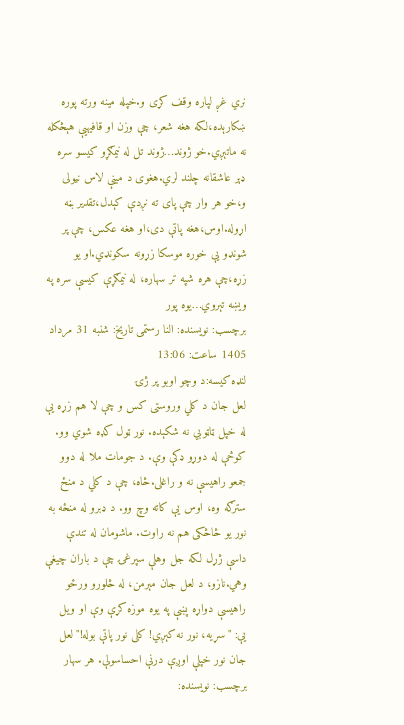نري غږ لپاره وقف کړی و.خپله مینه ورته پوره ښکارېده،لکه هغه شعر، چې وزن او قافیهیې هېڅکله نه ماتېږي.خو ژوند…ژوند تل له نیمګړو کیسو سره ډېر عاشقانه چلند لري.هغوی د مینې لاس نیولی و،خو هر وار چې پای ته نږدې کېدل،تقدیر بڼه اړوله.اوس،هغه پاتې دی،او هغه عکس، چې پر شونډو یې خوره موسکا زړونه سکونډي.او یو زړه،چې هره شپه تر سهاره، له نیمګړې کیسې سره په ویښه تېروي…یوه پور
برچسب: نویسنده: النا رستمی تاريخ: شنبه 31 مرداد 1405 ساعت: 13:06
لنډه کیسه:د وچو اوبو پر ژۍ
لعل جان د کلي وروستی کس و چې لا هم زړه یې له خپل ټاټوبي نه شکېده. نور ټول کډه شوي وو. کوڅې له دوړو ډکې وې. د جومات ملا له دوو جمعو راهیسې نه و راغلی.څاه، چې د کلي د منځ سترګه وه، اوس یې کاته وچ وو. د ډبرو له منځه به نور یو څاڅکی هم نه راوت. ماشومان له تندې داسې ژړل لکه جل وهلې سپرغۍ چې د باران چیغې وهي.نازو، د لعل جان مېرمن، له څلورو ورځو راهیسې دواړه پښې په یوه موزه کړې وې او ويل يې: "سړیه، نور نه کېږي! کلی نور پاتې بوله!"لعل جان نور خپلې اوږې درنې احساسولې. هر سهار
برچسب: نویسنده: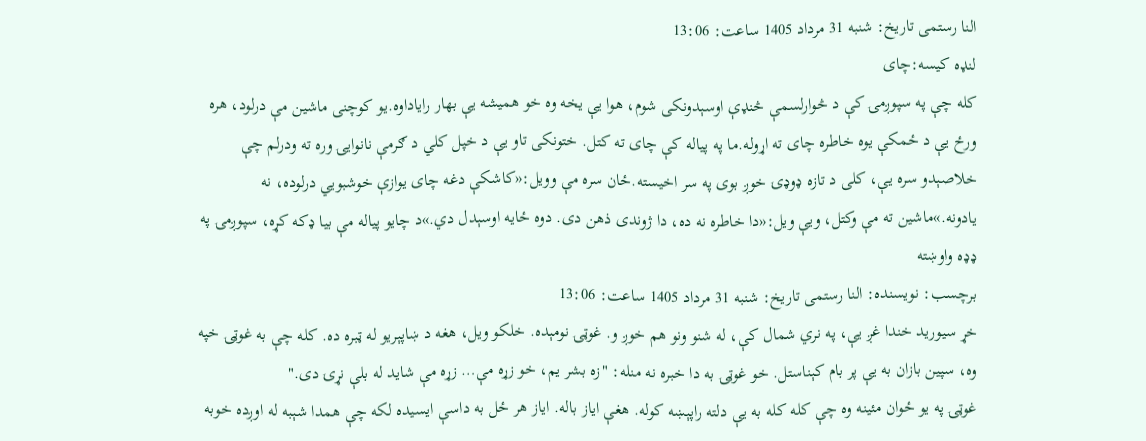النا رستمی تاريخ: شنبه 31 مرداد 1405 ساعت: 13:06
لنډه کیسه:چای
کله چې په سپوږمۍ کې د څوارلسمې څنډې اوسېدونکی شوم، هوا یې یخه وه خو همیشه یې بهار رایاداوه.یو کوچنی ماشین مې درلود، هره ورځ یې د ځمکې یوه خاطره چای ته اړوله.ما په پیاله کې چای ته کتل. ختونکی تاو یې د خپل کلي د ګرمې نانوایۍ وره ته ودرلم چې خلاصېدو سره یې، کلی د تازه ډوډۍ خوږ بوی په سر اخیسته.ځان سره مې وویل:«کاشکې دغه چای یوازې خوشبویي درلوده، نه یادونه.»ماشین ته مې وکتل، ویې ویل:«دا خاطره نه ده، دا ژوندی ذهن دی. دوه ځایه اوسېدل دي.»د چایو پیاله مې بیا ډکه کړه، سپوږمۍ په ډډه واوښته
برچسب: نویسنده: النا رستمی تاريخ: شنبه 31 مرداد 1405 ساعت: 13:06
خړ سیورید خندا غږ یې، په نري شمال کې، له شنو ونو هم خوږ و. غوټۍ نومېده. خلکو ویل، هغه د ښاپېریو له ټبره ده. کله چې به غوټۍ خپه وه، سپین بازان به یې پر بام کېناستل. خو غوټۍ به دا خبره نه منله: "زه بشر یم، خو زړه مې… زړه مې شاید له بلې نړۍ دی."
غوټۍ په یو ځوان مئینه وه چې کله کله به یې دلته راپېښه کوله. هغې ایاز باله. ایاز هر ځل به داسې ایسیده لکه چې همدا شېبه له اوږده خوبه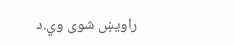راویښ شوی وي.د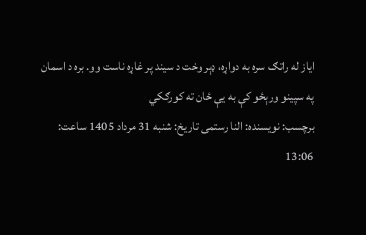ایاز له راتګ سره به دواړه، ډېر وخت د سیند پر غاړه ناست وو. بره د اسمان په سپينو ورېځو کې به یې ځان ته کورګکي
برچسب: نویسنده: النا رستمی تاريخ: شنبه 31 مرداد 1405 ساعت: 13:06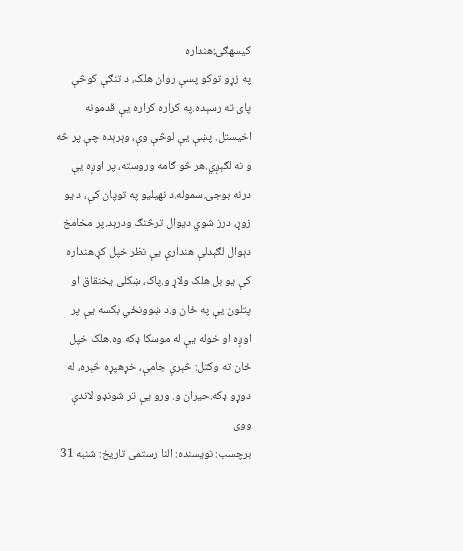کیسهګۍ:هنداره
په زړو توکو پسې روان هلک، د تنګې کوڅې پای ته رسېده.په کراره کراره یې قدمونه اخیستل. پښې یې لوڅې وې، وېرېده چې پر څه و نه لګېږي.هر څو ګامه وروسته، پر اوږه یې درنه بوجۍ سموله.د نهیليو په توپان کې، د یو زوړ، درز شوي دیوال ترڅنګ ودرېد.پر مخامخ دېوال لګېدلې هندارې یې نظر خپل کړ.هنداره کې یو بل هلک ولاړ و.پاک، ښکلی یخنقاق او پتلون یې په ځان و.د ښوونځي بکسه یې پر اوږه او خوله یې له موسکا ډکه وه.هلک خپل ځان ته وکتل: څېرې جامې، خړهپړه څېره، له دوړو ډکه.حیران و. ورو یې تر شونډو لاندې ووی
برچسب: نویسنده: النا رستمی تاريخ: شنبه 31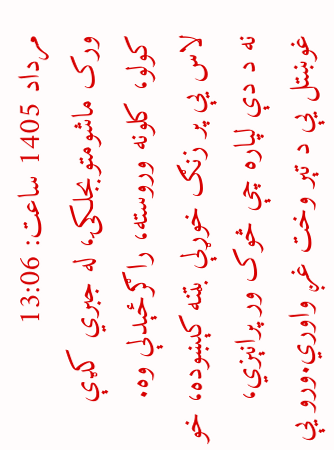مرداد 1405 ساعت: 13:06
ورک ماشومتوبجلکۍ، له جبري کډې کولو، کلونه وروسته، راګرځېدلې وه.
لاس یې پر زنګ خوړلې بټنه کېښوده، خو نه د دې لپاره چې څوک ور پرانېزي، غوښتل یې د تېر وخت غږ واوري.ورو یې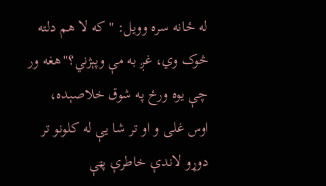له ځانه سره وویل: " که لا هم دلته څوک وي، غږ به مې وپېژني؟"هغه ور چې یوه ورځ په شوق خلاصېده، اوس غلی و او تر شا یې له کلونو تر دوړو لاندې خاطرې پټې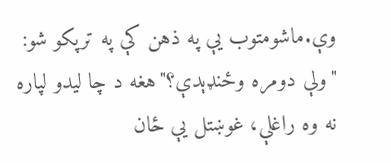وې.ماشومتوب یې په ذهن کې په ترپکو شو: "ولې دومره وځنډېدې؟"هغه د چا لیدو لپاره نه وه راغلې، غوښتل یې ځان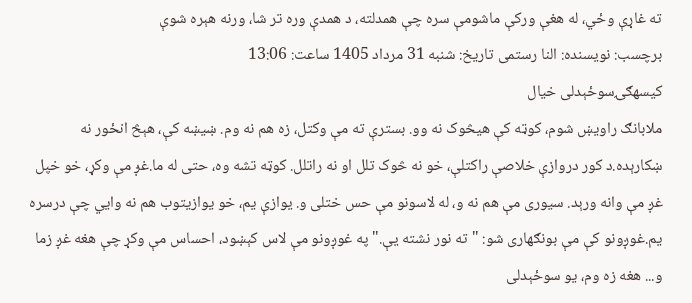ته غاړې وځي، له هغې ورکې ماشومې سره چې همدلته، د همدې وره تر شا، ورنه هېره شوې
برچسب: نویسنده: النا رستمی تاريخ: شنبه 31 مرداد 1405 ساعت: 13:06
کیسهګۍسوځېدلی خیال
ملابانګ راویښ شوم، کوټه کې هیڅوک نه وو. بسترې ته مې وکتل، زه هم نه وم. ښیښه کې، هېڅ انځور نه ښکارېده.د کور دروازې خلاصې راکتلې، خو نه څوک تلل او نه راتلل. کوټه تشه وه، حتی له ما.غږ مې وکړ، خو خپل غږ مې وانه ورېد. سیوری مې هم نه و، له لاسونو مې حس ختلی و. یوازې یم، خو یوازیتوب هم نه وایي چې درسره یم.غوږونو کې مې بونګهاری شو: "ته نور نشته یې."په غوږونو مې لاس کېښود، احساس مې وکړ چې هغه غږ زما و... هغه زه وم، یو سوځېدلی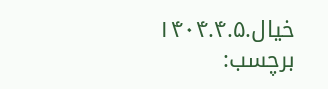خیال.۱۴۰۴.۴.۵
برچسب: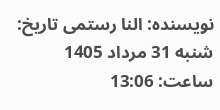نویسنده: النا رستمی تاريخ: شنبه 31 مرداد 1405 ساعت: 13:06